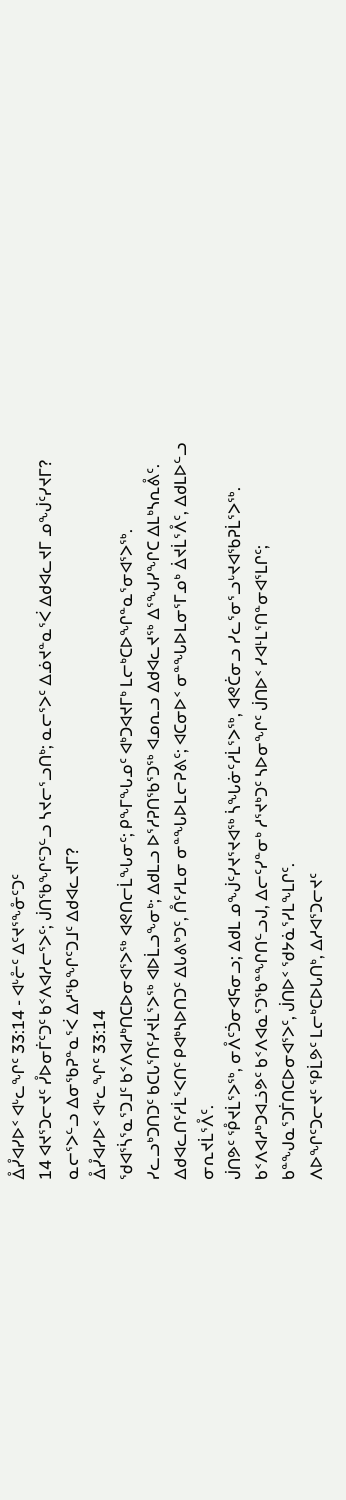ᐂᓮᐊᓯᐅᑉ ᐊᒡᓚᖏᑦ 33:14 - ᐊᒡᓔᑦ ᐃᑦᔪᕐᖕᓁᑦᑐᑦ
14 ᐊᔪᕐᑐᓕᔪᑦ ᓮᐅᓂᒦᑦᑐᑦ ᑲᑉᐱᐊᓱᓕᕐᐳᑦ; ᒎᑎᖃᖏᑦᑐᓪᓗ ᓴᔪᓕᕐᓗᑎᒃ; ᓇᓕᕐᐳᑦ ᐃᓅᔪᓐᓇᕐᐹ ᐃᑯᐊᓚᔪᒥ ᓄᖒᑦᓯᔪᒥ? ᓇᓕᕐᐳᓪᓗ ᐃᓂᖃᕈᓐᓇᕐᐹ ᐃᓱᖃᖏᑦᑐᒧᑦ ᐃᑯᐊᓚᔪᒥ?
ᐂᓮᐊᓯᐅᑉ ᐊᒡᓚᖏᑦ 33:14
ᖁᐊᕐᓵᕐᓇᕐᑐᒧᑦ ᑲᑉᐱᐊᓱᒃᑎᑕᐅᓂᐊᕐᐳᖅ ᐊᕙᑎᓕᒫᖓᓂᑦ; ᑭᖕᒥᖓᓄᑦ ᐊᒃᑐᐊᔪᒥᒃ ᒪᓕᒃᑕᐅᖏᓐᓇᕐᓂᐊᕐᐳᖅ.
ᓯᓚᓗᒃᑐᑎᑐᑦ ᑲᑕᒐᕐᑎᑦᓯᔪᒫᕐᐳᖅ ᐊᐅᒫᓗᖕᓂᒃ; ᐃᑯᒪᓗ ᐅᕐᓱᕈᑎᖃᕐᑐᖅ ᐊᓄᕆᓗ ᐃᑯᐊᓚᔪᖅ ᐃᕐᖑᓯᖏᑕ ᐃᒪᒃᓴᕆᕔᑦ.
ᐃᑯᐊᓚᑎᑦᓱᒫᕐᐸᑎᑦ ᑭᐊᒃᓴᐅᑎᑐᑦ ᐃᒐᕕᒃᑐᑦ, ᑍᑦᓱᒪᓂ ᓂᓐᖓᐅᒪᓕᕈᕕᑦ; ᐊᑕᓂᐅᑉ ᓂᓐᖓᐅᒪᓂᕐᒥᓄᒃ ᐄᔪᒫᕐᐰᑦ, ᐃᑯᒪᐅᓪᓗ ᓂᕆᔪᒫᕐᐰᑦ.
ᒎᑎᕗᑦ ᕾᔪᒫᕐᐳᖅ, ᓂᐰᑦᑑᓂᐊᕋᓂᓗ; ᐃᑯᒪ ᓄᖒᑦᓯᔪᕐᔪᐊᖅ ᓵᖓᓃᑦᓱᒫᕐᐳᖅ, ᐊᕙᑖᓂᓗ ᓯᓚᕐᓂᕐᓗᒡᔪᐊᖃᕈᒫᕐᐳᖅ.
ᑲᑉᐱᐊᓱᒃᑐᐊᓘᕗᑦ ᑲᑉᐱᐊᓇᕐᑐᖃᓐᖏᑎᓪᓗᒍ, ᐃᓕᑦᓯᓐᓂᒃ ᓱᕐᔪᒃᑐᑦ ᓴᐅᓂᖏᑦ ᒎᑎᐅᑉ ᓯᐊᒻᒪᕐᑎᓐᓂᐊᕐᒪᒋᑦ; ᑲᓐᖑᓇᕐᑐᒦᑎᑕᐅᓂᐊᕐᐳᑦ, ᒎᑎᐅᑉ ᖁᔭᓈᕐᓯᒪᖕᒪᒋᑦ.
ᐱᐅᖏᑦᑐᓕᔪᑦ ᕿᒫᕗᑦ ᒪᓕᒃᑕᐅᒐᑎᒃ, ᐃᓱᐊᕐᑐᓕᔪᑦ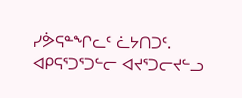ᓯᕘᕋᓐᖏᓚᑦ ᓛᔭᑎᑐᑦ.
ᐊᑭᕋᕐᑐᕐᑐᓪᓕ ᐊᔪᕐᑐᓕᔪᓪᓗ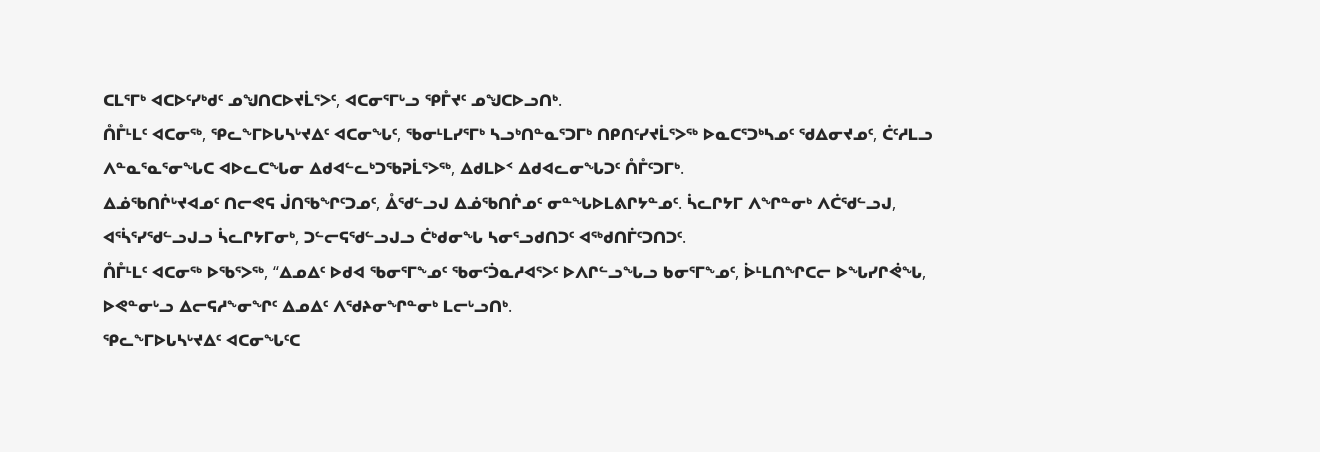ᑕᒪᕐᒥᒃ ᐊᑕᐅᑦᓯᒃᑯᑦ ᓄᖑᑎᑕᐅᔪᒫᕐᐳᑦ, ᐊᑕᓂᕐᒥᒡᓗ ᕿᒤᔪᑦ ᓄᖑᑕᐅᓗᑎᒃ.
ᑍᒤᒻᒪᑦ ᐊᑕᓂᖅ, ᕿᓚᖕᒥᐅᒐᓴᒡᔪᐃᑦ ᐊᑕᓂᖓᑦ, ᖃᓂᒻᒪᓯᕐᒥᒃ ᓴᓗᒃᑎᓐᓇᕐᑐᒥᒃ ᑎᑭᑎᑦᓯᔪᒫᕐᐳᖅ ᐅᓇᑕᕐᑐᒃᓴᓄᑦ ᖁᐃᓂᔪᓄᑦ, ᑖᑦᓱᒪᓗ ᐱᓐᓇᕐᓇᕐᓂᖓᑕ ᐊᐅᓚᑕᖓᓂ ᐃᑯᐊᓪᓚᒃᑐᖃᕈᒫᕐᐳᖅ, ᐃᑯᒪᐅᑉ ᐃᑯᐊᓚᓂᖓᑐᑦ ᑍᒤᑦᑐᒥᒃ.
ᐃᓅᖃᑎᒌᒡᔪᐊᓄᑦ ᑎᓕᕙᕋ ᒎᑎᖃᖏᑦᑐᓄᑦ, ᐂᖁᓪᓗᒍ ᐃᓅᖃᑎᒌᓄᑦ ᓂᓐᖓᐅᒪᕕᒋᔭᓐᓄᑦ. ᓵᓚᒋᔭᒥ ᐱᖏᓐᓂᒃ ᐱᑖᖁᓪᓗᒍ, ᐊᕐᓵᕐᓯᖁᓪᓗᒍᓗ ᓵᓚᒋᔭᒥᓂᒃ, ᑐᓪᓕᕋᖁᓪᓗᒍᓗ ᑖᒃᑯᓂᖓ ᓴᓂᕐᓗᑯᑎᑐᑦ ᐊᖅᑯᑎᒦᑦᑐᑎᑐᑦ.
ᑍᒤᒻᒪᑦ ᐊᑕᓂᖅ ᐅᖃᕐᐳᖅ, “ᐃᓄᐃᑦ ᐅᑯᐊ ᖃᓂᕐᒥᖕᓄᑦ ᖃᓂᑦᑑᓇᓱᐊᕐᐳᑦ ᐅᐱᒋᓪᓗᖓᓗ ᑲᓂᕐᒥᖕᓄᑦ, ᐆᒻᒪᑎᖏᑕᓕ ᐅᖓᓯᒋᕚᖓ, ᐅᕙᓐᓂᒡᓗ ᐃᓕᕋᓱᖕᓂᖏᑦ ᐃᓄᐃᑦ ᐱᖁᔨᓂᖏᓐᓂᒃ ᒪᓕᒡᓗᑎᒃ.
ᕿᓚᖕᒥᐅᒐᓴᒡᔪᐃᑦ ᐊᑕᓂᖓᑦᑕ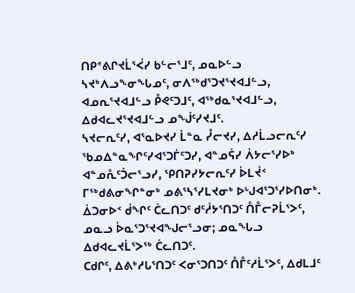ᑎᑭᕝᕕᒋᔪᒫᕐᐹᓯ ᑲᓪᓕᕐᒧᑦ, ᓄᓇᐅᓪᓗ ᓴᔪᒃᐱᓗᖕᓂᖓᓄᑦ, ᓂᐱᖅᑯᕐᑐᔪᕐᔪᐊᒧᓪᓗ, ᐊᓄᕆᕐᔪᐊᒧᓪᓗ ᑬᕙᑦᑐᒧᑦ, ᐊᖅᑯᓇᕐᔪᐊᒧᓪᓗ, ᐃᑯᐊᓚᔪᕐᔪᐊᒧᓪᓗ ᓄᖒᑦᓯᔪᒧᑦ.
ᓴᔪᓕᕆᑦᓯ, ᐊᕐᓇᐅᔪᓯ ᒫᓐᓇ ᓮᓕᔪᓯ, ᐃᓱᒫᓗᓕᕆᑦᓯ ᖃᓄᐃᓐᓇᖏᑦᓯᐊᕐᑐᒦᑦᑐᓯ, ᐊᓐᓄᕌᓯ ᐲᔭᓕᕐᓯᐅᒃ ᐊᓐᓄᕅᑦᑑᓕᕐᓗᓯ, ᕿᑎᕈᓯᔭᓕᕆᑦᓯ ᐆᒪᔫᑉ ᒥᖅᑯᕕᓂᖏᓐᓂᒃ ᓄᕕᕐᓴᕐᓯᒪᔪᓂᒃ ᐅᒡᒍᐊᕐᑐᕐᓯᐅᑎᓂᒃ.
ᐄᑐᓂᐅᑉ ᑰᖏᑦ ᑖᓚᑎᑐᑦ ᑯᑦᓲᔭᕐᑎᑐᑦ ᑍᒤᓕᕈᒫᕐᐳᑦ, ᓄᓇᓗ ᐆᓇᕐᑐᕐᔪᐊᖑᓕᕐᓗᓂ; ᓄᓇᖓᓗ ᐃᑯᐊᓚᔪᒫᕐᐳᖅ ᑖᓚᑎᑐᑦ.
ᑕᑯᒋᑦ, ᐃᕕᒃᓱᒐᕐᑎᑐᑦ ᐸᓂᕐᑐᑎᑐᑦ ᑍᒤᑦᓱᒫᕐᐳᑦ, ᐃᑯᒪᒧᑦ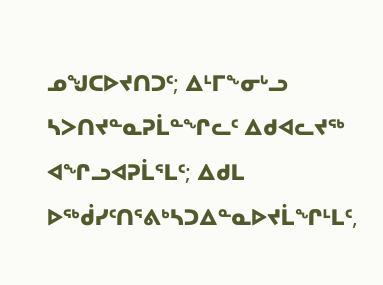ᓄᖑᑕᐅᔪᑎᑐᑦ; ᐃᒻᒥᖕᓂᒡᓗ ᓴᐳᑎᔪᓐᓇᕈᒫᓐᖏᓚᑦ ᐃᑯᐊᓚᔪᖅ ᐊᖏᓗᐊᕈᒫᕐᒪᑦ; ᐃᑯᒪ ᐅᖅᑰᓯᑦᑎᕐᕕᒃᓴᑐᐃᓐᓇᐅᔪᒫᖏᒻᒪᑦ,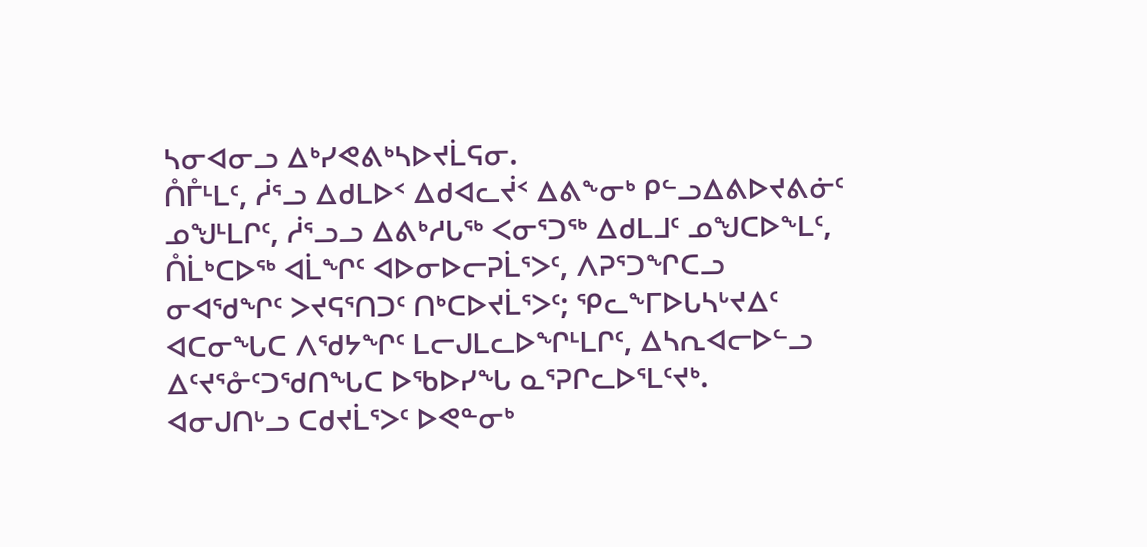ᓴᓂᐊᓂᓗ ᐃᒃᓯᕙᕕᒃᓴᐅᔪᒫᕋᓂ.
ᑍᒤᒻᒪᑦ, ᓲᕐᓗ ᐃᑯᒪᐅᑉ ᐃᑯᐊᓚᔫᑉ ᐃᕕᖕᓂᒃ ᑭᓪᓗᐃᕕᐅᔪᕕᓃᑦ ᓄᖑᒻᒪᒋᑦ, ᓲᕐᓗᓗ ᐃᕕᒃᓱᒐᖅ ᐸᓂᕐᑐᖅ ᐃᑯᒪᒧᑦ ᓄᖑᑕᐅᖕᒪᑦ, ᑍᒫᒃᑕᐅᖅ ᐊᒫᖏᑦ ᐊᐅᓂᐅᓕᕈᒫᕐᐳᑦ, ᐱᕈᕐᑐᖏᑕᓗ ᓂᐊᖁᖏᑦ ᐳᔪᕋᕐᑎᑐᑦ ᑎᒃᑕᐅᔪᒫᕐᐳᑦ; ᕿᓚᖕᒥᐅᒐᓴᒡᔪᐃᑦ ᐊᑕᓂᖓᑕ ᐱᖁᔭᖏᑦ ᒪᓕᒍᒪᓚᐅᖏᒻᒪᒋᑦ, ᐃᓴᕆᐊᓕᐅᓪᓗ ᐃᑦᔪᕐᓁᑦᑐᖁᑎᖓᑕ ᐅᖃᐅᓯᖓ ᓇᕐᕈᒋᓚᐅᕐᒪᑦᔪᒃ.
ᐊᓂᒍᑎᒡᓗ ᑕᑯᔪᒫᕐᐳᑦ ᐅᕙᓐᓂᒃ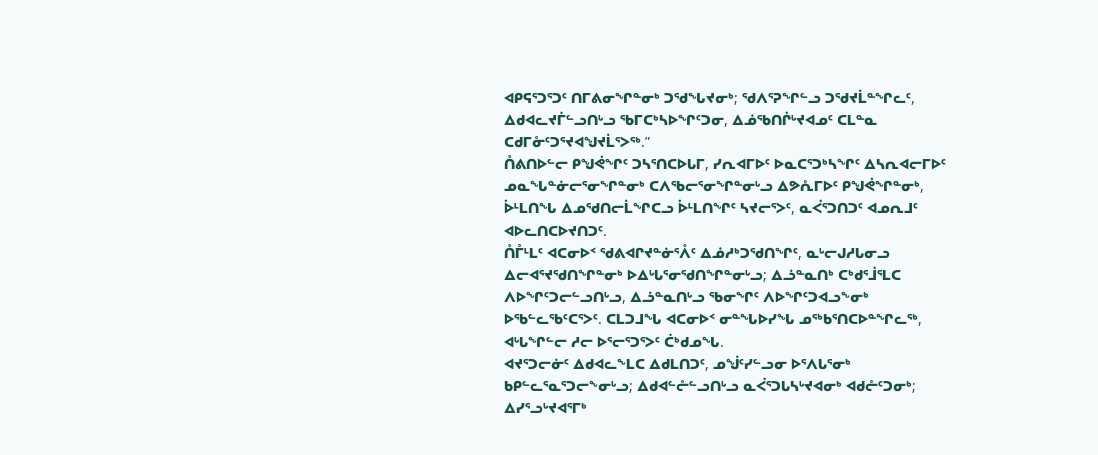ᐊᑭᕋᕐᑐᕐᑐᑦ ᑎᒥᕕᓂᖏᓐᓂᒃ ᑐᖁᖓᔪᓂᒃ; ᖁᐱᕐᕈᖏᓪᓗ ᑐᖁᔪᒫᓐᖏᓚᑦ, ᐃᑯᐊᓚᔪᒦᓪᓗᑎᒡᓗ ᖃᒥᑕᒃᓴᐅᖏᑦᑐᓂ, ᐃᓅᖃᑎᒌᒡᔪᐊᓄᑦ ᑕᒪᓐᓇ ᑕᑯᒥᓁᑦᑐᕐᔪᐊᖑᔪᒫᕐᐳᖅ.”
ᑍᕕᑎᐅᓪᓕ ᑭᖑᕚᖏᑦ ᑐᓴᕐᑎᑕᐅᒐᒥ, ᓯᕆᐊᒥᐅᑦ ᐅᓇᑕᕐᑐᒃᓴᖏᑦ ᐃᓴᕆᐊᓕᒥᐅᑦ ᓄᓇᖓᓐᓃᓕᕐᓂᖏᓐᓂᒃ ᑕᐱᖃᓕᕐᓂᖏᓐᓂᒡᓗ ᐃᕗᕅᒥᐅᑦ ᑭᖑᕚᖏᓐᓂᒃ, ᐆᒻᒪᑎᖓ ᐃᓄᖁᑎᓕᒫᖏᑕᓗ ᐆᒻᒪᑎᖏᑦ ᓴᔪᓕᕐᐳᑦ, ᓇᐹᕐᑐᑎᑐᑦ ᐊᓄᕆᒧᑦ ᐊᐅᓚᑎᑕᐅᔪᑎᑐᑦ.
ᑍᒤᒻᒪᑦ ᐊᑕᓂᐅᑉ ᖁᕕᐊᒋᔪᓐᓃᕐᐰᑦ ᐃᓅᓱᒃᑐᖁᑎᖏᑦ, ᓇᒡᓕᒍᓱᒐᓂᓗ ᐃᓕᐊᕐᔪᖁᑎᖏᓐᓂᒃ ᐅᐃᒡᒐᕐᓂᖁᑎᖏᓐᓂᒡᓗ; ᐃᓘᓐᓇᑎᒃ ᑕᒃᑯᕐᒨᕐᒪᑕ ᐱᐅᖏᑦᑐᓕᓪᓗᑎᒡᓗ, ᐃᓘᓐᓇᑎᒡᓗ ᖃᓂᖏᑦ ᐱᐅᖏᑦᑐᐊᓗᖕᓂᒃ ᐅᖃᓪᓚᖃᑦᑕᕐᐳᑦ. ᑕᒪᑐᒧᖓ ᐊᑕᓂᐅᑉ ᓂᓐᖓᐅᓯᖓ ᓄᖅᑲᕐᑎᑕᐅᓐᖏᓚᖅ, ᐊᒡᒐᖏᓪᓕ ᓱᓕ ᐅᕐᓕᕐᑐᕐᐳᑦ ᑖᒃᑯᓄᖓ.
ᐊᔪᕐᑐᓕᓃᑦ ᐃᑯᐊᓚᖕᒪᑕ ᐃᑯᒪᑎᑐᑦ, ᓄᖒᑦᓯᓪᓗᓂ ᐅᕐᐱᒐᕐᓂᒃ ᑲᑭᓪᓚᕐᓇᕐᑐᓕᖕᓂᒡᓗ; ᐃᑯᐊᓪᓔᓪᓗᑎᒡᓗ ᓇᐹᕐᑐᒐᓴᒡᔪᐊᓂᒃ ᐊᑯᓔᑦᑐᓂᒃ; ᐃᓯᕐᓗᒡᔪᐊᕐᒥᒃ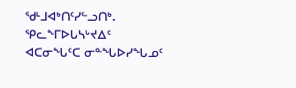ᖁᒻᒧᐊᒃᑎᑦᓯᓪᓗᑎᒃ.
ᕿᓚᖕᒥᐅᒐᓴᒡᔪᐃᑦ ᐊᑕᓂᖓᑦᑕ ᓂᓐᖓᐅᓯᖓᓄᑦ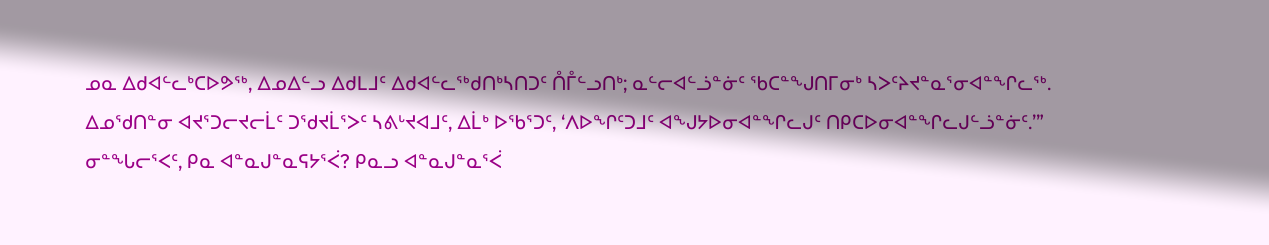ᓄᓇ ᐃᑯᐊᓪᓚᒃᑕᐅᕗᖅ, ᐃᓄᐃᓪᓗ ᐃᑯᒪᒧᑦ ᐃᑯᐊᓪᓚᖅᑯᑎᒃᓴᑎᑐᑦ ᑍᒤᓪᓗᑎᒃ; ᓇᓪᓕᐊᓪᓘᓐᓃᑦ ᖃᑕᓐᖑᑎᒥᓂᒃ ᓴᐳᑦᔨᔪᓐᓇᕐᓂᐊᓐᖏᓚᖅ.
ᐃᓄᖁᑎᓐᓂ ᐊᔪᕐᑐᓕᔪᓕᒫᑦ ᑐᖁᔪᒫᕐᐳᑦ ᓴᕕᒡᔪᐊᒧᑦ, ᐃᒫᒃ ᐅᖃᕐᑐᑦ, ‘ᐱᐅᖏᑦᑐᒧᑦ ᐊᖑᔭᐅᓂᐊᓐᖏᓚᒍᑦ ᑎᑭᑕᐅᓂᐊᓐᖏᓚᒍᓪᓘᓐᓃᑦ.’”
ᓂᓐᖓᓕᕐᐸᑦ, ᑭᓇ ᐊᓐᓇᒍᓐᓇᕋᔭᕐᐹ? ᑭᓇᓗ ᐊᓐᓇᒍᓐᓇᕐᐹ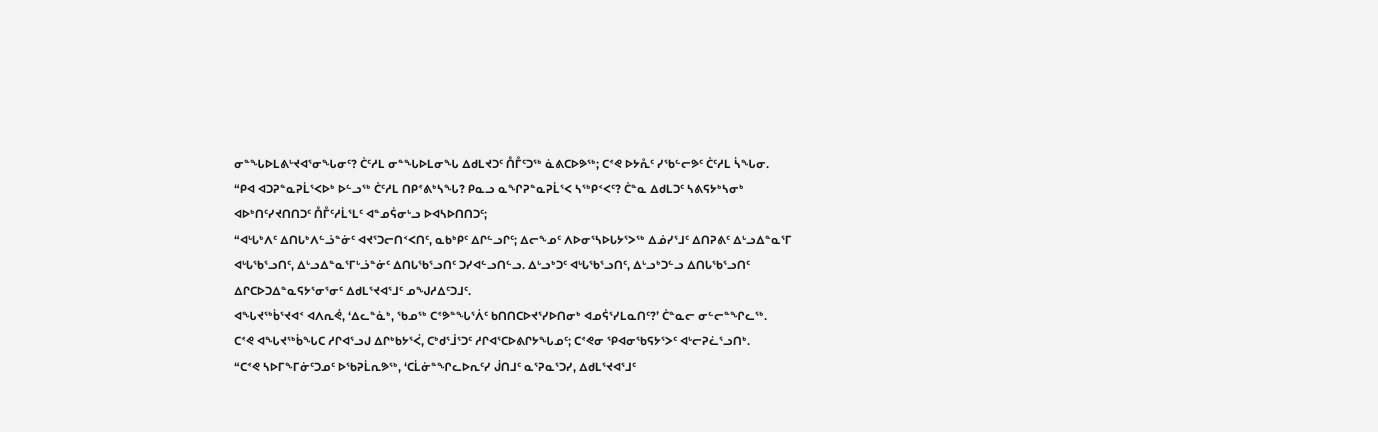ᓂᓐᖓᐅᒪᕕᒡᔪᐊᕐᓂᖓᓂᑦ? ᑖᑦᓱᒪ ᓂᓐᖓᐅᒪᓂᖓ ᐃᑯᒪᔪᑐᑦ ᑍᒤᑦᑐᖅ ᓈᕕᑕᐅᕗᖅ; ᑕᕝᕙ ᐅᔭᕅᑦ ᓯᖃᓪᓕᕗᑦ ᑖᑦᓱᒪ ᓵᖓᓂ.
“ᑭᐊ ᐊᑐᕈᓐᓇᕈᒫᕐᐸᐅᒃ ᐅᓪᓗᖅ ᑖᑦᓱᒪ ᑎᑭᕝᕕᒃᓴᖓ? ᑭᓇᓗ ᓇᖏᕈᓐᓇᕈᒫᕐᐸ ᓴᖅᑭᑉᐸᑦ? ᑖᓐᓇ ᐃᑯᒪᑐᑦ ᓴᕕᕋᔭᒃᓴᓂᒃ ᐊᐅᒃᑎᑦᓯᔪᑎᑎᑐᑦ ᑍᒤᑦᓱᒫᕐᒪᑦ ᐊᓐᓄᕌᓂᒡᓗ ᐅᐊᓴᐅᑎᑎᑐᑦ;
“ᐊᒡᒐᒃᐱᑦ ᐃᑎᒐᒃᐱᓪᓘᓐᓃᑦ ᐊᔪᕐᑐᓕᑎᑉᐸᑎᑦ, ᓇᑲᒃᑭᑦ ᐃᒋᓪᓗᒋᑦ; ᐃᓕᖕᓄᑦ ᐱᐅᓂᕐᓴᐅᒐᔭᕐᐳᖅ ᐃᓅᓯᕐᒧᑦ ᐃᑎᕈᕕᑦ ᐃᒡᓗᐃᓐᓇᕐᒥ ᐊᒡᒐᖃᕐᓗᑎᑦ, ᐃᒡᓗᐃᓐᓇᕐᒥᒡᓘᓐᓃᑦ ᐃᑎᒐᖃᕐᓗᑎᑦ ᑐᓯᐊᓪᓗᑎᓪᓗ. ᐃᒡᓗᒃᑐᑦ ᐊᒡᒐᖃᕐᓗᑎᑦ, ᐃᒡᓗᒃᑐᓪᓗ ᐃᑎᒐᖃᕐᓗᑎᑦ ᐃᒋᑕᐅᑐᐃᓐᓇᕋᔭᕐᓂᕐᓂᑦ ᐃᑯᒪᕐᔪᐊᕐᒧᑦ ᓄᖑᓱᐃᑦᑐᒧᑦ.
ᐊᖓᔪᖅᑳᕐᔪᐊᑉ ᐊᐱᕆᕚ, ‘ᐃᓚᓐᓈᒃ, ᖃᓄᖅ ᑕᕝᕗᓐᖓᕐᐲᑦ ᑲᑎᑎᑕᐅᔪᕐᓯᐅᑎᓂᒃ ᐊᓄᕌᕐᓯᒪᓇᑎᑦ?’ ᑖᓐᓇᓕ ᓂᓪᓕᓐᖏᓚᖅ.
ᑕᕝᕙ ᐊᖓᔪᖅᑳᖓᑕ ᓱᒋᐊᕐᓗᒍ ᐃᒋᒃᑲᔭᕐᐹ, ᑕᒃᑯᕐᒨᕐᑐᑦ ᓱᒋᐊᕐᑕᐅᕕᒋᔭᖓᓄᑦ; ᑕᕝᕙᓂ ᕿᐊᓂᖃᕋᔭᕐᐳᑦ ᐊᒡᓕᕈᓛᕐᓗᑎᒃ.
“ᑕᕝᕙ ᓴᐅᒥᖕᒥᓃᑦᑐᓄᑦ ᐅᖃᕈᒫᕆᕗᖅ, ‘ᑕᒫᓃᓐᖏᓚᐅᕆᑦᓯ ᒎᑎᒧᑦ ᓇᕐᕈᓇᕐᑐᓯ, ᐃᑯᒪᕐᔪᐊᕐᒧᑦ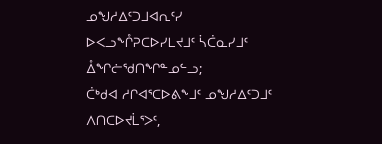ᓄᖑᓱᐃᑦᑐᒧᐊᕆᑦᓯ ᐅᐸᓗᖕᒊᕈᑕᐅᓯᒪᔪᒧᑦ ᓵᑖᓇᓯᒧᑦ ᐂᖏᓖᖁᑎᖏᓐᓄᓪᓗ;
ᑖᒃᑯᐊ ᓱᒋᐊᕐᑕᐅᕕᖕᒧᑦ ᓄᖑᓱᐃᑦᑐᒧᑦ ᐱᑎᑕᐅᔪᒫᕐᐳᑦ,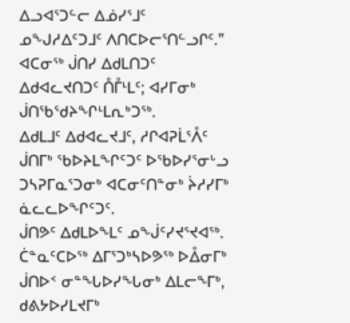ᐃᓗᐊᕐᑐᓪᓕ ᐃᓅᓯᕐᒧᑦ ᓄᖑᓱᐃᑦᑐᒧᑦ ᐱᑎᑕᐅᓕᕐᑎᓪᓗᒋᑦ.”
ᐊᑕᓂᖅ ᒎᑎᓯ ᐃᑯᒪᑎᑐᑦ ᐃᑯᐊᓚᔪᑎᑐᑦ ᑍᒤᒻᒪᑦ; ᐊᓯᒥᓂᒃ ᒎᑎᖃᖁᔨᖏᒻᒪᕆᒃᑐᖅ.
ᐃᑯᒪᒧᑦ ᐃᑯᐊᓚᔪᒧᑦ, ᓱᒋᐊᕈᒫᕐᐰᑦ ᒎᑎᒥᒃ ᖃᐅᔨᒪᖏᑦᑐᑦ ᐅᖃᐅᓯᕐᓂᒡᓗ ᑐᓴᕈᒥᓇᕐᑐᓂᒃ ᐊᑕᓂᑦᑎᓐᓂᒃ ᔩᓱᓯᒥᒃ ᓈᓚᓚᐅᖏᑦᑐᑦ.
ᒎᑎᕗᑦ ᐃᑯᒪᐅᖕᒪᑦ ᓄᖒᑦᓯᔪᕐᔪᐊᖅ.
ᑖᓐᓇᑦᑕᐅᖅ ᐃᒥᕐᑐᒃᓴᐅᕗᖅ ᐅᐂᓂᒥᒃ ᒎᑎᐅᑉ ᓂᓐᖓᐅᓯᖓᓂᒃ ᐃᒪᓕᖕᒥᒃ, ᑯᕕᔭᐅᓯᒪᔪᒥᒃ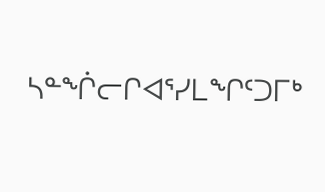ᓴᓐᖐᓕᒋᐊᕐᓯᒪᖏᑦᑐᒥᒃ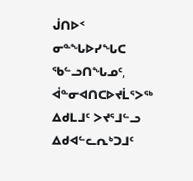ᒎᑎᐅᑉ ᓂᓐᖓᐅᓯᖓᑕ ᖃᓪᓗᑎᖓᓄᑦ, ᐋᓐᓂᐊᑎᑕᐅᔪᒫᕐᐳᖅ ᐃᑯᒪᒧᑦ ᐳᔪᕐᒧᓪᓗ ᐃᑯᐊᓪᓚᕆᒃᑐᒧᑦ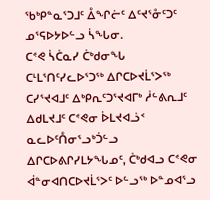ᖃᒃᑭᓐᓇᕐᑐᒧᑦ ᐂᖏᓖᑦ ᐃᑦᔪᕐᓁᑦᑐᑦ ᓄᕐᕋᐅᔭᐅᓪᓗ ᓵᖓᓂ.
ᑕᕝᕙ ᓵᑖᓇᓯ ᑖᒃᑯᓂᖓ ᑕᒻᒪᕐᑎᑦᓯᓚᐅᕐᑐᖅ ᐃᒋᑕᐅᔪᒫᕐᐳᖅ ᑕᓯᕐᔪᐊᒧᑦ ᐃᒃᑭᕆᑦᑐᕐᔪᐊᒥᒃ ᓲᓪᕕᕆᒧᑦ ᐃᑯᒪᔪᒧᑦ ᑕᕝᕙᓂ ᐆᒪᔪᐊᓘᑉ ᓇᓚᐅᑦᑍᓂᕐᓗᒃᑑᓪᓗ ᐃᒋᑕᐅᕕᒋᓯᒪᔭᖓᓄᑦ, ᑖᒃᑯᐊᓗ ᑕᕝᕙᓂ ᐋᓐᓂᐊᑎᑕᐅᔪᒫᕐᐳᑦ ᐅᓪᓗᖅ ᐅᓐᓄᐊᕐᓗ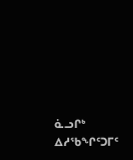ᓈᓗᒋᒃ ᐃᓱᖃᖏᑦᑐᒥᑦ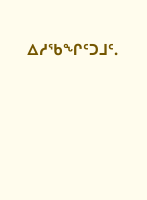ᐃᓱᖃᖏᑦᑐᒧᑦ.